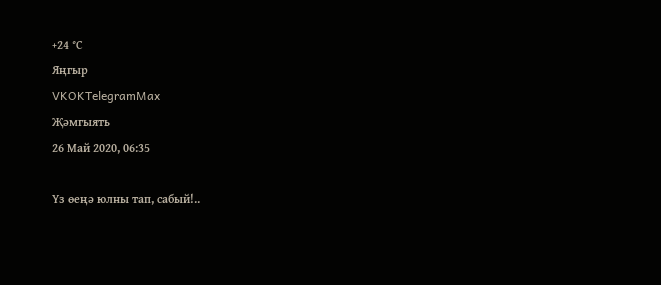+24 °С
Яңгыр
VKOKTelegramMax
Җәмгыять
26 Май 2020, 06:35

Үз өеңә юлны тап, сабый!..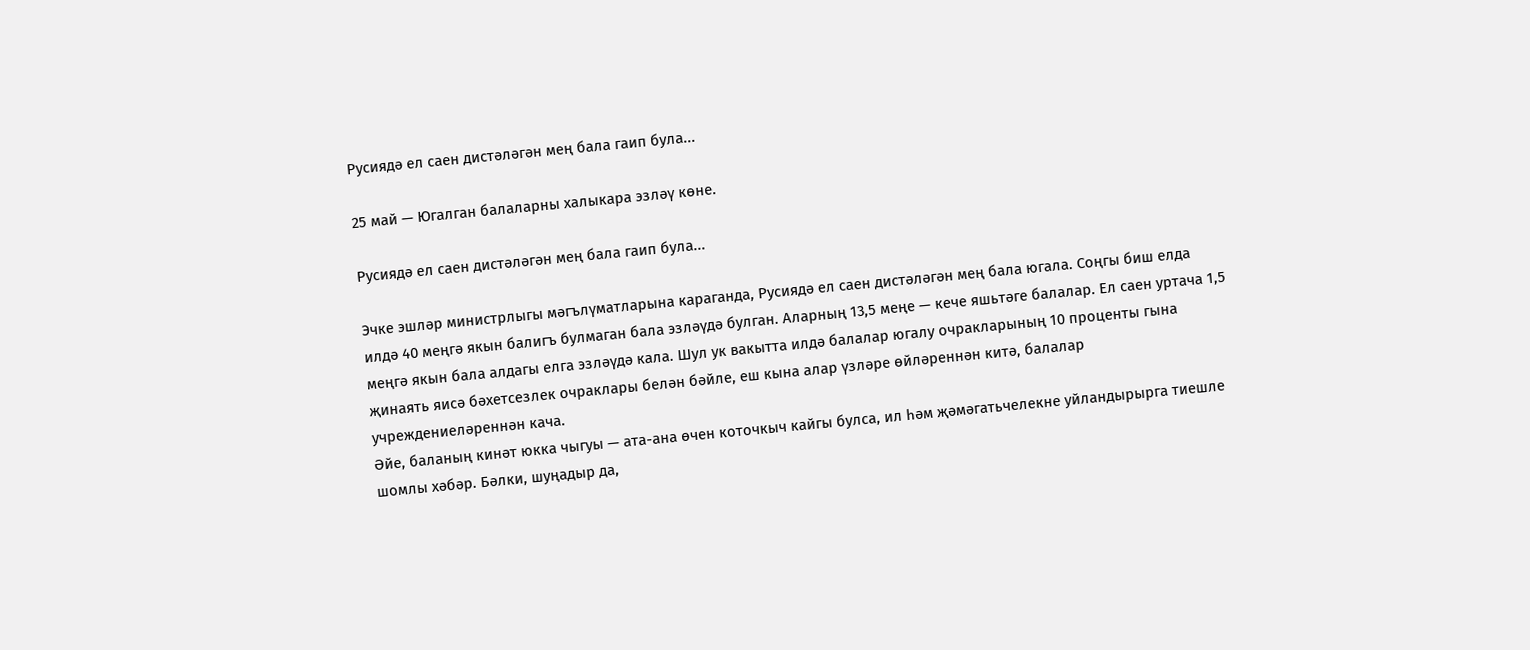Русиядә ел саен дистәләгән мең бала гаип була...

25 май — Югалган балаларны халыкара эзләү көне.

Русиядә ел саен дистәләгән мең бала гаип була...

Эчке эшләр министрлыгы мәгълүматларына караганда, Русиядә ел саен дистәләгән мең бала югала. Соңгы биш елда илдә 40 меңгә якын балигъ булмаган бала эзләүдә булган. Аларның 13,5 меңе — кече яшьтәге балалар. Ел саен уртача 1,5 меңгә якын бала алдагы елга эзләүдә кала. Шул ук вакытта илдә балалар югалу очракларының 10 проценты гына җинаять яисә бәхетсезлек очраклары белән бәйле, еш кына алар үзләре өйләреннән китә, балалар учреждениеләреннән кача.
Әйе, баланың кинәт юкка чыгуы — ата-ана өчен коточкыч кайгы булса, ил һәм җәмәгатьчелекне уйландырырга тиешле шомлы хәбәр. Бәлки, шуңадыр да,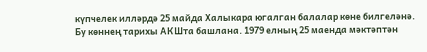күпчелек илләрдә 25 майда Халыкара югалган балалар көне билгеләнә.
Бу көннең тарихы АКШта башлана. 1979 елның 25 маенда мәктәптән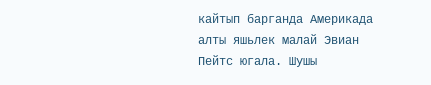кайтып барганда Америкада алты яшьлек малай Эвиан Пейтс югала. Шушы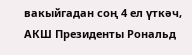вакыйгадан соң 4 ел үткәч, АКШ Президенты Рональд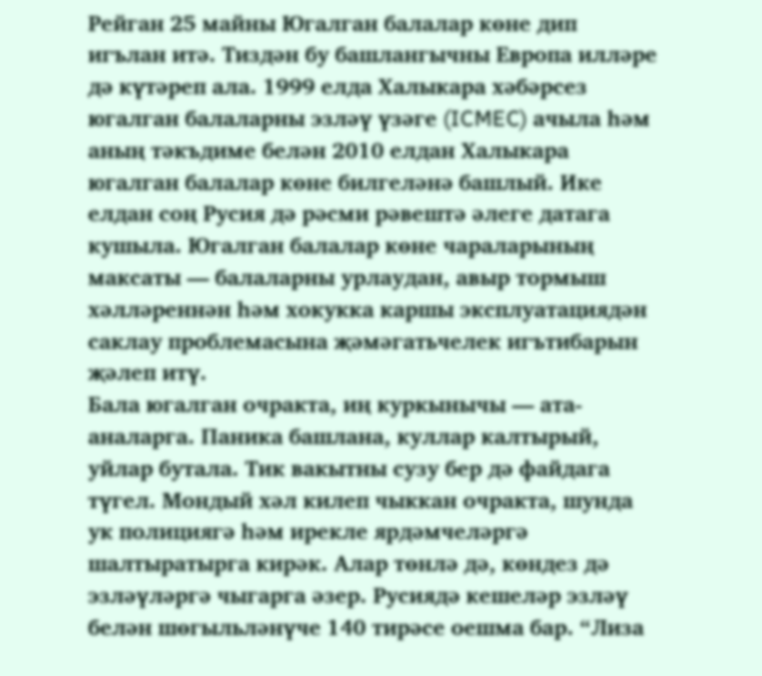Рейган 25 майны Югалган балалар көне дип игълан итә. Тиздән бу башлангычны Европа илләре дә күтәреп ала. 1999 елда Халыкара хәбәрсез югалган балаларны эзләү үзәге (ICMEC) ачыла һәм аның тәкъдиме белән 2010 елдан Халыкара югалган балалар көне билгеләнә башлый. Ике елдан соң Русия дә рәсми рәвештә әлеге датага кушыла. Югалган балалар көне чараларының максаты — балаларны урлаудан, авыр тормыш хәлләреннән һәм хокукка каршы эксплуатациядән саклау проблемасына җәмәгатьчелек игътибарын җәлеп итү.
Бала югалган очракта, иң куркынычы — ата-аналарга. Паника башлана, куллар калтырый, уйлар бутала. Тик вакытны сузу бер дә файдага түгел. Мондый хәл килеп чыккан очракта, шунда ук полициягә һәм ирекле ярдәмчеләргә шалтыратырга кирәк. Алар төнлә дә, көндез дә эзләүләргә чыгарга әзер. Русиядә кешеләр эзләү белән шөгыльләнүче 140 тирәсе оешма бар. “Лиза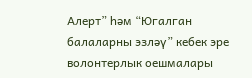Алерт” һәм “Югалган балаларны эзләү” кебек эре волонтерлык оешмалары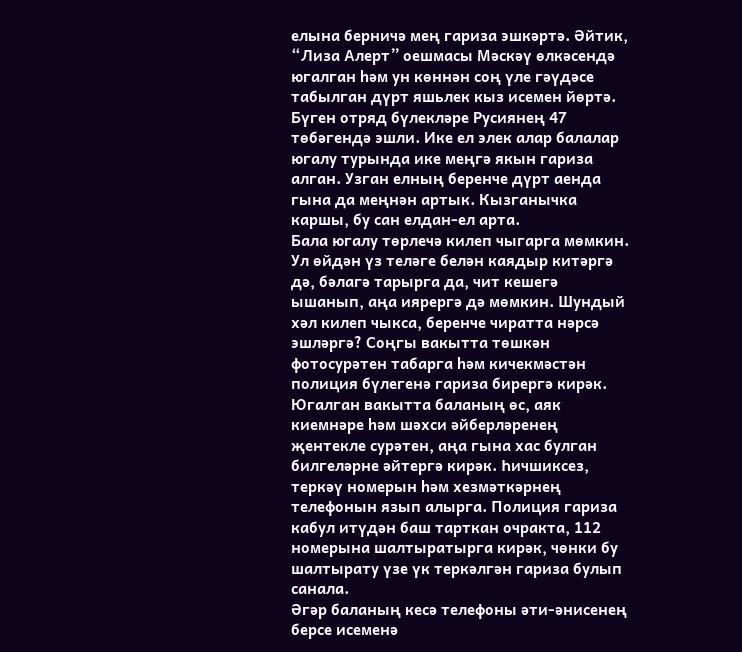елына берничә мең гариза эшкәртә. Әйтик, “Лиза Алерт” оешмасы Мәскәү өлкәсендә югалган һәм ун көннән соң үле гәүдәсе табылган дүрт яшьлек кыз исемен йөртә. Бүген отряд бүлекләре Русиянең 47 төбәгендә эшли. Ике ел элек алар балалар югалу турында ике меңгә якын гариза алган. Узган елның беренче дүрт аенда гына да меңнән артык. Кызганычка каршы, бу сан елдан-ел арта.
Бала югалу төрлечә килеп чыгарга мөмкин. Ул өйдән үз теләге белән каядыр китәргә дә, бәлагә тарырга да, чит кешегә ышанып, аңа иярергә дә мөмкин. Шундый хәл килеп чыкса, беренче чиратта нәрсә эшләргә? Соңгы вакытта төшкән фотосурәтен табарга һәм кичекмәстән полиция бүлегенә гариза бирергә кирәк. Югалган вакытта баланың өс, аяк киемнәре һәм шәхси әйберләренең җентекле сурәтен, аңа гына хас булган билгеләрне әйтергә кирәк. Һичшиксез, теркәү номерын һәм хезмәткәрнең телефонын язып алырга. Полиция гариза кабул итүдән баш тарткан очракта, 112 номерына шалтыратырга кирәк, чөнки бу шалтырату үзе үк теркәлгән гариза булып санала.
Әгәр баланың кесә телефоны әти-әнисенең берсе исеменә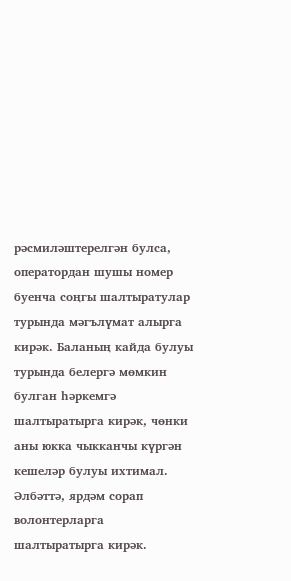рәсмиләштерелгән булса, оператордан шушы номер буенча соңгы шалтыратулар турында мәгълүмат алырга кирәк. Баланың кайда булуы турында белергә мөмкин булган һәркемгә шалтыратырга кирәк, чөнки аны юкка чыкканчы күргән кешеләр булуы ихтимал. Әлбәттә, ярдәм сорап волонтерларга шалтыратырга кирәк.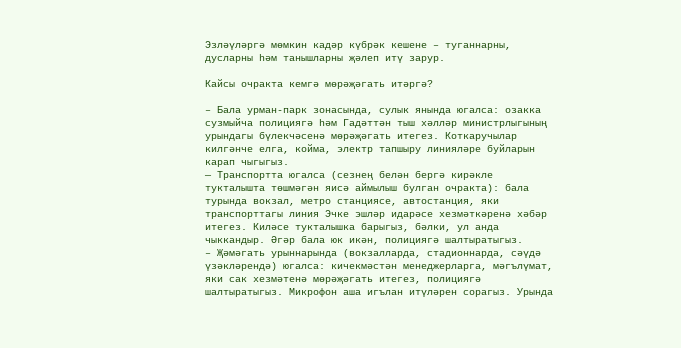Эзләүләргә мөмкин кадәр күбрәк кешене – туганнарны, дусларны һәм танышларны җәлеп итү зарур.

Кайсы очракта кемгә мөрәҗәгать итәргә?

– Бала урман-парк зонасында, сулык янында югалса: озакка сузмыйча полициягә һәм Гадәттән тыш хәлләр министрлыгының урындагы бүлекчәсенә мөрәҗәгать итегез. Коткаручылар килгәнче елга, койма, электр тапшыру линияләре буйларын карап чыгыгыз.
— Транспортта югалса (сезнең белән бергә кирәкле тукталышта төшмәгән яисә аймылыш булган очракта): бала турында вокзал, метро станциясе, автостанция, яки транспорттагы линия Эчке эшләр идарәсе хезмәткәренә хәбәр итегез. Киләсе тукталышка барыгыз, бәлки, ул анда чыккандыр. Әгәр бала юк икән, полициягә шалтыратыгыз.
– Җәмәгать урыннарында (вокзалларда, стадионнарда, сәүдә үзәкләрендә) югалса: кичекмәстән менеджерларга, мәгълүмат, яки сак хезмәтенә мөрәҗәгать итегез, полициягә шалтыратыгыз. Микрофон аша игълан итүләрен сорагыз. Урында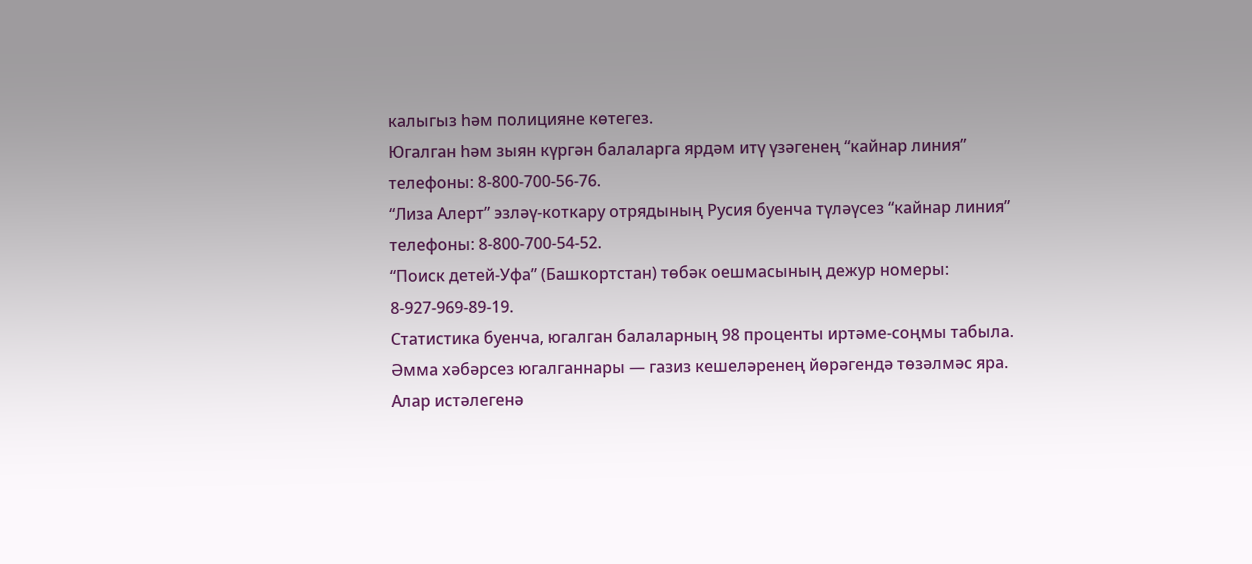калыгыз һәм полицияне көтегез.
Югалган һәм зыян күргән балаларга ярдәм итү үзәгенең “кайнар линия” телефоны: 8-800-700-56-76.
“Лиза Алерт” эзләү-коткару отрядының Русия буенча түләүсез “кайнар линия” телефоны: 8-800-700-54-52.
“Поиск детей-Уфа” (Башкортстан) төбәк оешмасының дежур номеры: 8-927-969-89-19.
Статистика буенча, югалган балаларның 98 проценты иртәме-соңмы табыла. Әмма хәбәрсез югалганнары — газиз кешеләренең йөрәгендә төзәлмәс яра. Алар истәлегенә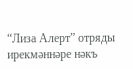“Лиза Алерт” отряды ирекмәннәре нәкъ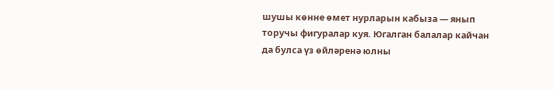шушы көнне өмет нурларын кабыза — янып торучы фигуралар куя. Югалган балалар кайчан да булса үз өйләренә юлны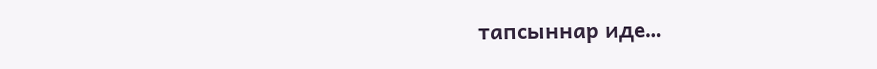тапсыннар иде…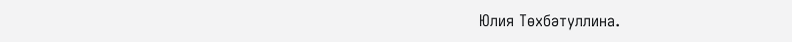Юлия Төхбәтуллина.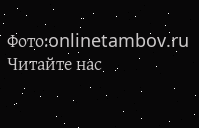Фото:onlinetambov.ru
Читайте нас